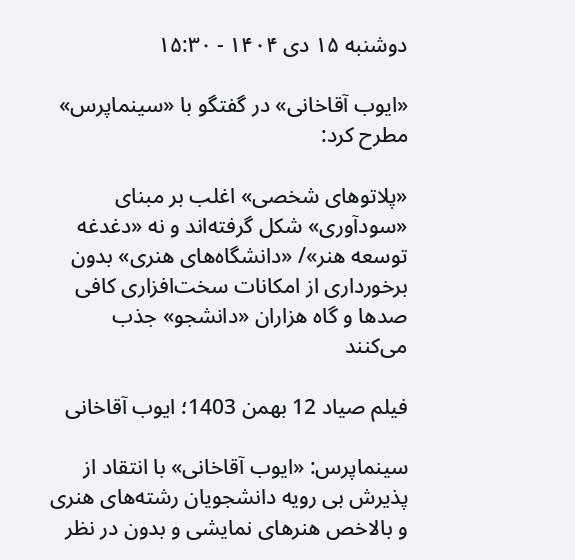دوشنبه ۱۵ دی ۱۴۰۴ - ۱۵:۳۰

«ایوب آقاخانی» در گفتگو با «سینماپرس» مطرح کرد:

«پلاتوهای شخصی» اغلب بر مبنای «سودآوری» شکل گرفته‌اند و نه «دغدغه توسعه هنر»/ «دانشگاه‌های هنری» بدون برخورداری از امکانات سخت‌افزاری کافی صدها و گاه هزاران «دانشجو» جذب می‌کنند

فیلم صیاد 12 بهمن 1403؛ ایوب آقاخانی

سینماپرس: «ایوب آقاخانی» با انتقاد از پذیرش بی رویه دانشجویان رشته‌های هنری و بالاخص هنرهای نمایشی و بدون در نظر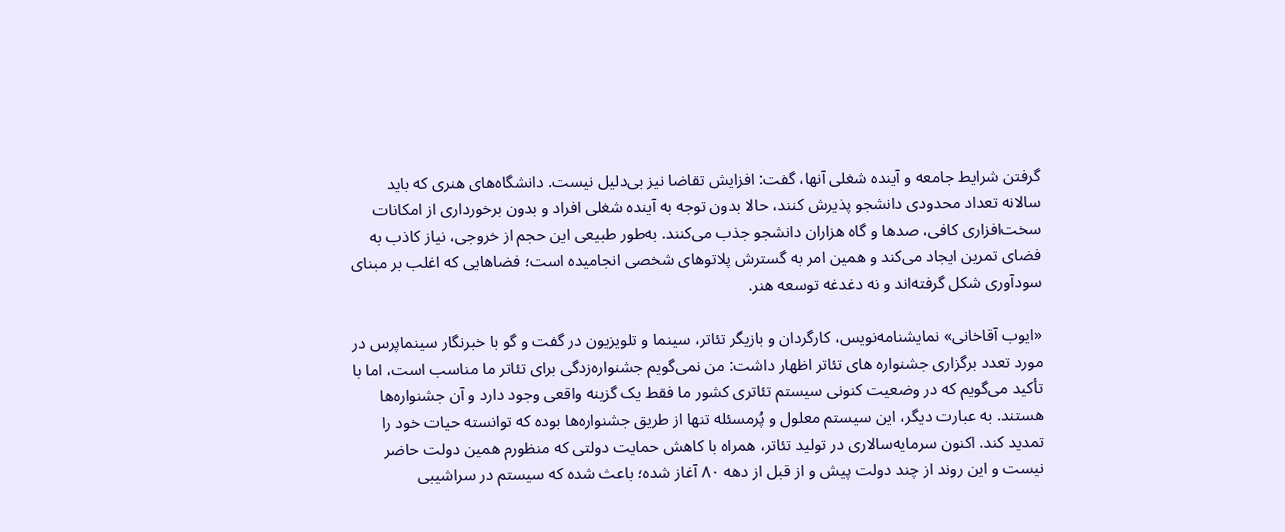گرفتن شرایط جامعه و آینده شغلی آنها، گفت: افزایش تقاضا نیز بی‌دلیل نیست. دانشگاه‌های هنری که باید سالانه تعداد محدودی دانشجو پذیرش کنند، حالا بدون توجه به آینده شغلی افراد و بدون برخورداری از امکانات سخت‌افزاری کافی، صدها و گاه هزاران دانشجو جذب می‌کنند. به‌طور طبیعی این حجم از خروجی، نیاز کاذب به فضای تمرین ایجاد می‌کند و همین امر به گسترش پلاتوهای شخصی انجامیده است؛ فضاهایی که اغلب بر مبنای سودآوری شکل گرفته‌اند و نه دغدغه توسعه هنر.

«ایوب آقاخانی» نمایشنامه‌نویس، کارگردان و بازیگر تئاتر، سینما و تلویزیون در گفت و گو با خبرنگار سینماپرس در مورد تعدد برگزاری جشنواره های تئاتر اظهار داشت: من نمی‌گویم جشنواره‌زدگی برای تئاتر ما مناسب است، اما با تأکید می‌گویم که در وضعیت کنونی سیستم تئاتری کشور ما فقط یک گزینه واقعی وجود دارد و آن جشنواره‌ها هستند. به عبارت دیگر، این سیستم معلول و پُرمسئله تنها از طریق جشنواره‌ها بوده که توانسته حیات خود را تمدید کند. اکنون سرمایه‌سالاری در تولید تئاتر، همراه با کاهش حمایت دولتی که منظورم همین دولت حاضر نیست و این روند از چند دولت پیش و از قبل از دهه ۸۰ آغاز شده؛ باعث شده که سیستم در سراشیبی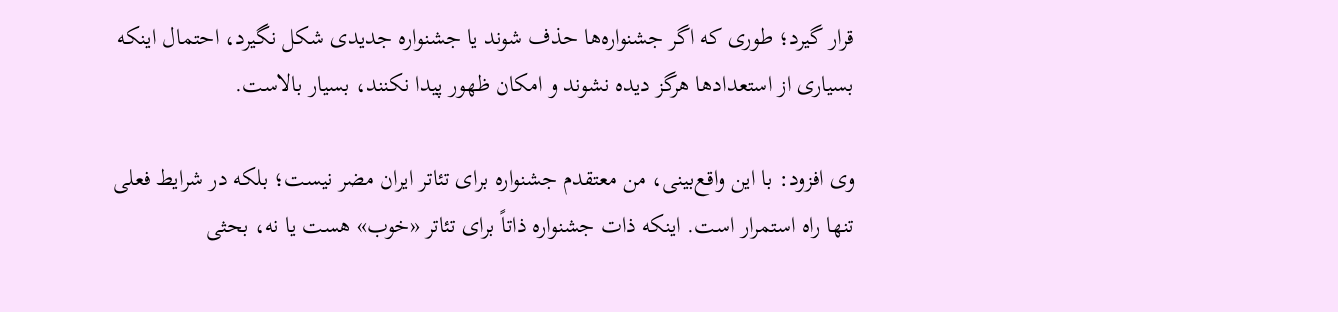قرار گیرد؛ طوری که اگر جشنواره‌ها حذف شوند یا جشنواره جدیدی شکل نگیرد، احتمال اینکه بسیاری از استعدادها هرگز دیده نشوند و امکان ظهور پیدا نکنند، بسیار بالاست.

وی افزود: با این واقع‌بینی، من معتقدم جشنواره برای تئاتر ایران مضر نیست؛ بلکه در شرایط فعلی تنها راه استمرار است. اینکه ذات جشنواره ذاتاً برای تئاتر «خوب» هست یا نه، بحثی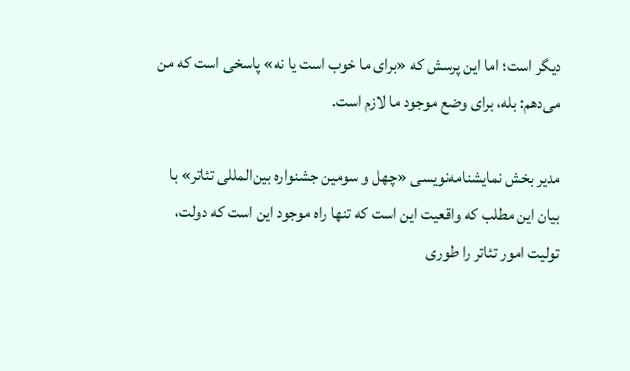دیگر است؛ اما این پرسش که «برای ما خوب است یا نه» پاسخی است که من می‌دهم: بله، برای وضع موجود ما لازم است.

مدیر بخش نمایشنامه‌نویسی «چهل و سومین جشنواره بین‌المللی تئاتر» با بیان این مطلب که واقعیت این است که تنها راه موجود این است که دولت، تولیت امور تئاتر را طوری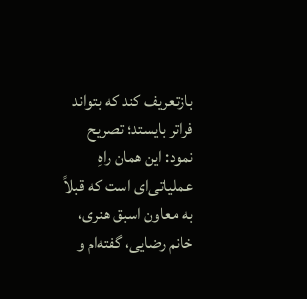بازتعریف کند که بتواند فراتر بایستد؛ تصریح نمود: این همان راهِ عملیاتی‌ای است که قبلاً به معاون اسبق هنری، خانم رضایی، گفته‌ام و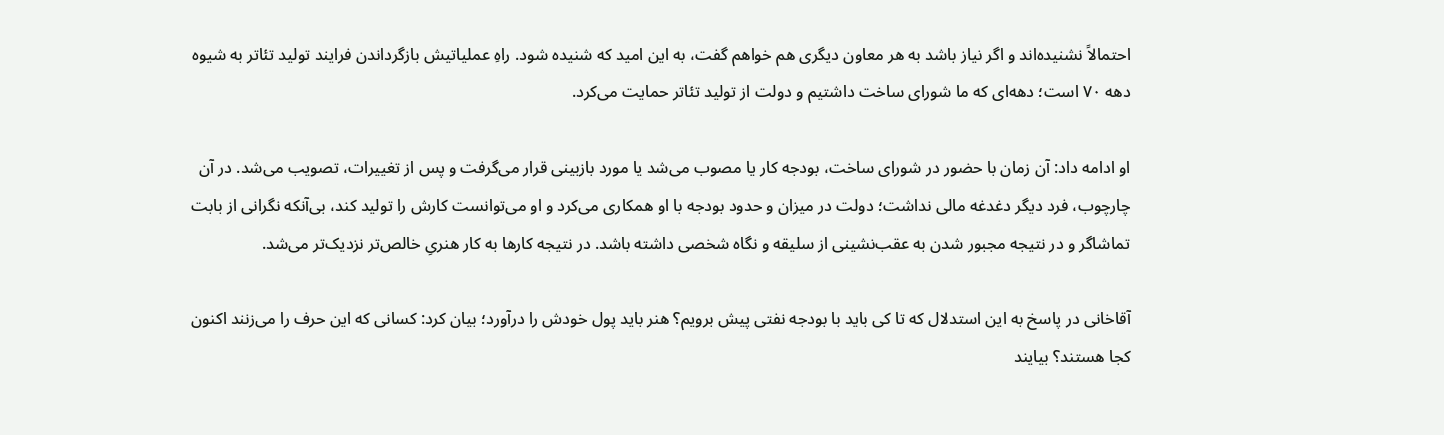احتمالاً نشنیده‌اند و اگر نیاز باشد به هر معاون دیگری هم خواهم گفت، به این امید که شنیده شود. راهِ عملیاتیش بازگرداندن فرایند تولید تئاتر به شیوه دهه ۷۰ است؛ دهه‌ای که ما شورای ساخت داشتیم و دولت از تولید تئاتر حمایت می‌کرد.

او ادامه داد: آن زمان با حضور در شورای ساخت، بودجه کار یا مصوب می‌شد یا مورد بازبینی قرار می‌گرفت و پس از تغییرات، تصویب می‌شد. در آن چارچوب، فرد دیگر دغدغه مالی نداشت؛ دولت در میزان و حدود بودجه با او همکاری می‌کرد و او می‌توانست کارش را تولید کند، بی‌آنکه نگرانی از بابت تماشاگر و در نتیجه مجبور شدن به عقب‌نشینی از سلیقه و نگاه شخصی داشته باشد. در نتیجه کارها به کار هنریِ خالص‌تر نزدیک‌تر می‌شد.

آقاخانی در پاسخ به این استدلال که تا کی باید با بودجه نفتی پیش برویم؟ هنر باید پول خودش را درآورد؛ بیان کرد: کسانی که این حرف را می‌زنند اکنون کجا هستند؟ بیایند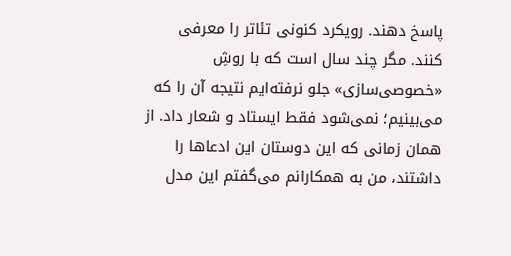پاسخ دهند. رویکرد کنونی تئاتر را معرفی کنند. مگر چند سال است که با روشِ «خصوصی‌سازی» جلو نرفته‌ایم نتیجه آن را که می‌بینیم؛ نمی‌شود فقط ایستاد و شعار داد. از همان زمانی که این دوستان این ادعاها را داشتند، من به همکارانم می‌گفتم این مدل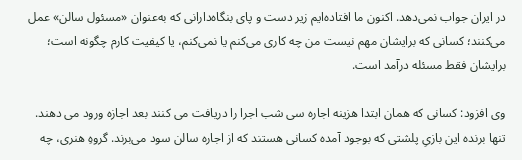در ایران جواب نمی‌دهد. اکنون ما افتاده‌ایم زیر دست و پای بنگاه‌دارانی که به‌عنوان «مسئول سالن» عمل می‌کنند؛ کسانی که برایشان مهم نیست من چه کاری می‌کنم یا نمی‌کنم، یا کیفیت کارم چگونه است؛ برایشان فقط مسئله درآمد است.

وی افزود: کسانی که همان ابتدا هزینه اجاره سی شب اجرا را دریافت می کنند بعد اجازه ورود می دهند. تنها برنده این بازیِ پلشتی که بوجود آمده کسانی هستند که از اجاره سالن سود می‌برند. گروهِ هنری، چه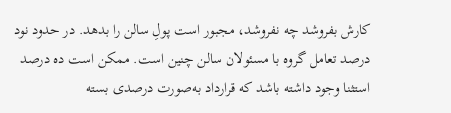کارش بفروشد چه نفروشد، مجبور است پولِ سالن را بدهد. در حدود نود درصد تعامل گروه با مسئولان سالن چنین است. ممکن است ده درصد استثنا وجود داشته باشد که قرارداد به‌صورت درصدی بسته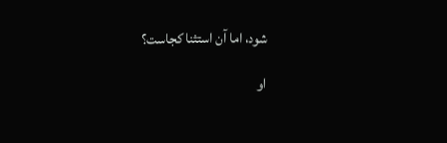شود، اما آن استثنا کجاست؟

او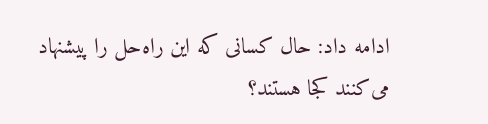ادامه داد: حال کسانی که این راه‌حل‌ را پیشنهاد می‌کنند کجا هستند؟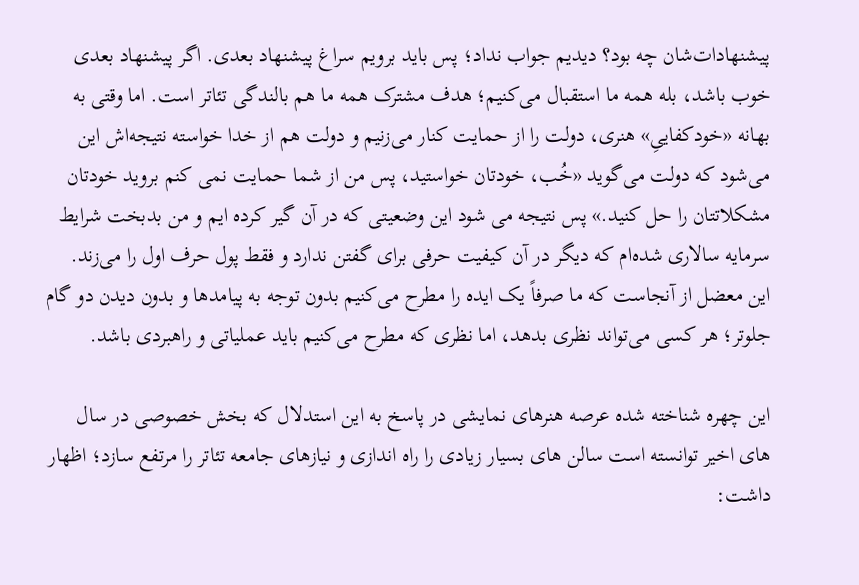پیشنهادات‌شان چه بود؟ دیدیم جواب نداد؛ پس باید برویم سراغ پیشنهاد بعدی. اگر پیشنهاد بعدی خوب باشد، بله همه ما استقبال می‌کنیم؛ هدف مشترک همه ما هم بالندگی تئاتر است. اما وقتی به بهانه «خودکفاییِ» هنری، دولت را از حمایت کنار می‌زنیم و دولت هم از خدا خواسته نتیجه‌اش این می‌شود که دولت می‌گوید «خُب، خودتان خواستید، پس من از شما حمایت نمی کنم بروید خودتان مشکلاتتان را حل کنید.» پس نتیجه می شود این وضعیتی که در آن گیر کرده ایم و من بدبخت شرایط سرمایه سالاری شده‌ام که دیگر در آن کیفیت حرفی برای گفتن ندارد و فقط پول حرف اول را می‌زند. این معضل از آنجاست که ما صرفاً یک ایده را مطرح می‌کنیم بدون توجه به پیامدها و بدون دیدن دو گام جلوتر؛ هر کسی می‌تواند نظری بدهد، اما نظری که مطرح می‌کنیم باید عملیاتی و راهبردی باشد.

این چهره شناخته شده عرصه هنرهای نمایشی در پاسخ به این استدلال که بخش خصوصی در سال های اخیر توانسته است سالن های بسیار زیادی را راه اندازی و نیازهای جامعه تئاتر را مرتفع سازد؛ اظهار داشت: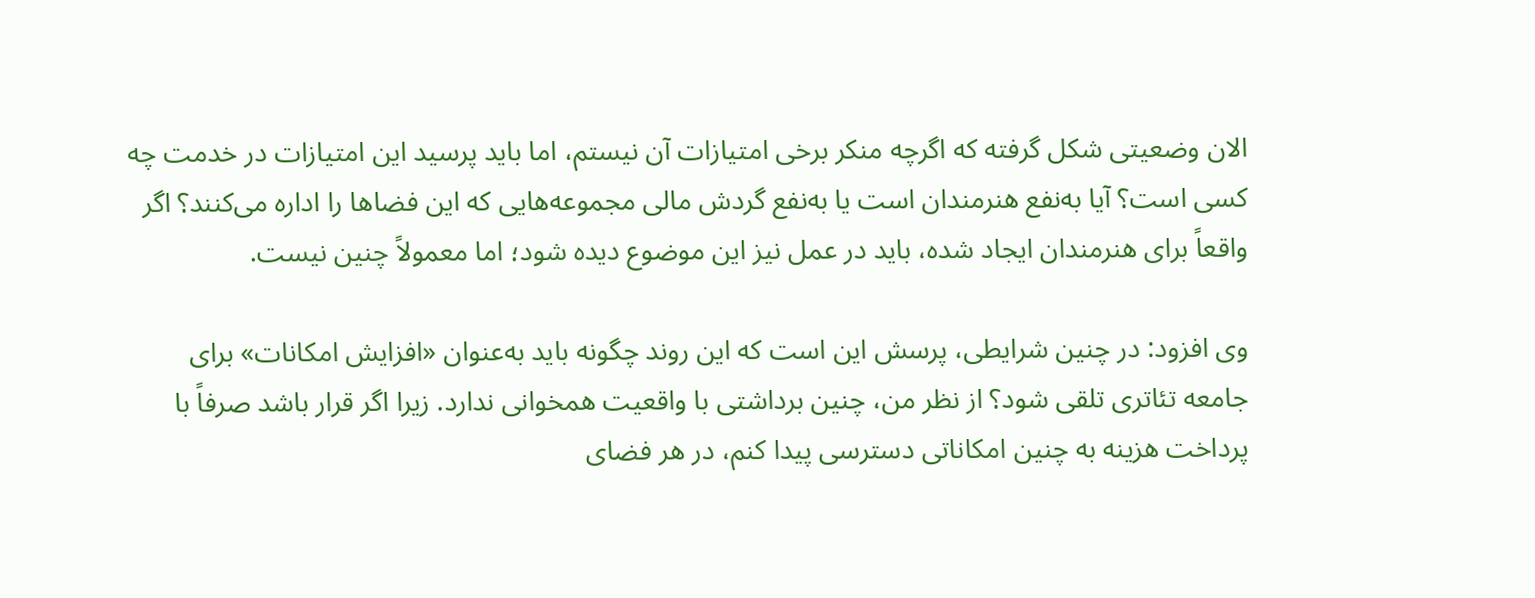الان وضعیتی شکل گرفته که اگرچه منکر برخی امتیازات آن نیستم، اما باید پرسید این امتیازات در خدمت چه کسی است؟ آیا به‌نفع هنرمندان است یا به‌نفع گردش مالی مجموعه‌هایی که این فضاها را اداره می‌کنند؟ اگر واقعاً برای هنرمندان ایجاد شده، باید در عمل نیز این موضوع دیده شود؛ اما معمولاً چنین نیست.

وی افزود: در چنین شرایطی، پرسش این است که این روند چگونه باید به‌عنوان «افزایش امکانات» برای جامعه تئاتری تلقی شود؟ از نظر من، چنین برداشتی با واقعیت همخوانی ندارد. زیرا اگر قرار باشد صرفاً با پرداخت هزینه به چنین امکاناتی دسترسی پیدا کنم، در هر فضای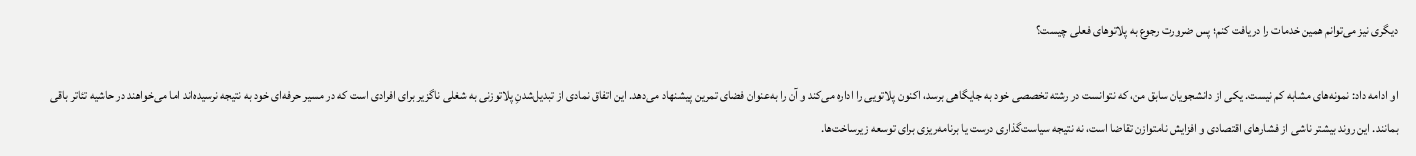دیگری نیز می‌توانم همین خدمات را دریافت کنم؛ پس ضرورت رجوع به پلاتوهای فعلی چیست؟

او ادامه داد: نمونه‌های مشابه کم نیست. یکی از دانشجویان سابق من، که نتوانست در رشته تخصصی خود به جایگاهی برسد، اکنون پلاتویی را اداره می‌کند و آن را به‌عنوان فضای تمرین پیشنهاد می‌دهد. این اتفاق نمادی از تبدیل‌شدنِ پلاتوزنی به شغلی ناگزیر برای افرادی است که در مسیر حرفه‌ای خود به نتیجه نرسیده‌اند اما می‌خواهند در حاشیه تئاتر باقی بمانند. این روند بیشتر ناشی از فشارهای اقتصادی و افزایش نامتوازن تقاضا است، نه نتیجه سیاست‌گذاری درست یا برنامه‌ریزی برای توسعه زیرساخت‌ها.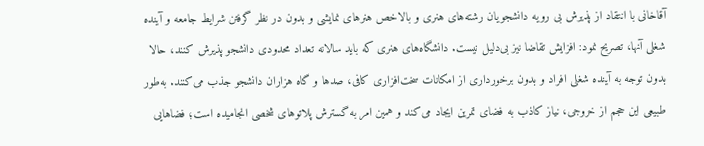آقاخانی با انتقاد از پذیرش بی رویه دانشجویان رشته‌های هنری و بالاخص هنرهای نمایشی و بدون در نظر گرفتن شرایط جامعه و آینده شغلی آنها، تصریح نمود: افزایش تقاضا نیز بی‌دلیل نیست. دانشگاه‌های هنری که باید سالانه تعداد محدودی دانشجو پذیرش کنند، حالا بدون توجه به آینده شغلی افراد و بدون برخورداری از امکانات سخت‌افزاری کافی، صدها و گاه هزاران دانشجو جذب می‌کنند. به‌طور طبیعی این حجم از خروجی، نیاز کاذب به فضای تمرین ایجاد می‌کند و همین امر به گسترش پلاتوهای شخصی انجامیده است؛ فضاهایی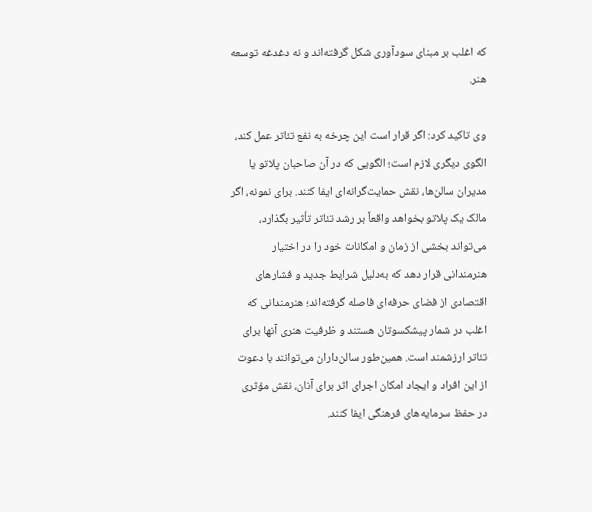که اغلب بر مبنای سودآوری شکل گرفته‌اند و نه دغدغه توسعه هنر.

وی تاکید کرد: اگر قرار است این چرخه به نفع تئاتر عمل کند، الگوی دیگری لازم است؛ الگویی که در آن صاحبان پلاتو یا مدیران سالن‌ها، نقش حمایت‌گرانه‌ای ایفا کنند. برای نمونه، اگر مالک یک پلاتو بخواهد واقعاً بر رشد تئاتر تأثیر بگذارد، می‌تواند بخشی از زمان و امکانات خود را در اختیار هنرمندانی قرار دهد که به‌دلیل شرایط جدید و فشارهای اقتصادی از فضای حرفه‌ای فاصله گرفته‌اند؛ هنرمندانی که اغلب در شمار پیشکسوتان هستند و ظرفیت هنری آنها برای تئاتر ارزشمند است. همین‌طور سالن‌داران می‌توانند با دعوت از این افراد و ایجاد امکان اجرای اثر برای آنان، نقش مؤثری در حفظ سرمایه‌های فرهنگی ایفا کنند.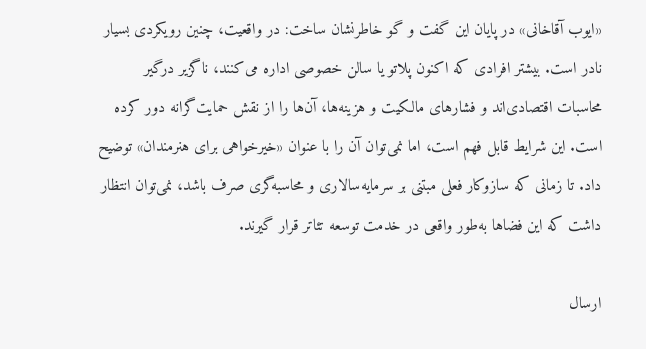«ایوب آقاخانی» در پایان این گفت و گو خاطرنشان ساخت: در واقعیت، چنین رویکردی بسیار نادر است. بیشتر افرادی که اکنون پلاتو یا سالن خصوصی اداره می‌کنند، ناگزیر درگیر محاسبات اقتصادی‌اند و فشارهای مالکیت و هزینه‌ها، آن‌ها را از نقش حمایت‌گرانه دور کرده است. این شرایط قابل فهم است، اما نمی‌توان آن را با عنوان «خیرخواهی برای هنرمندان» توضیح داد. تا زمانی که سازوکار فعلی مبتنی بر سرمایه‌سالاری و محاسبه‌گری صرف باشد، نمی‌توان انتظار داشت که این فضاها به‌طور واقعی در خدمت توسعه تئاتر قرار گیرند.

ارسال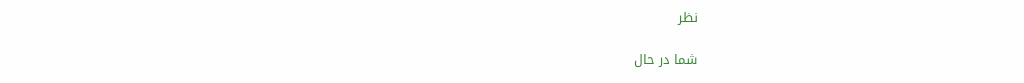نظر

شما در حال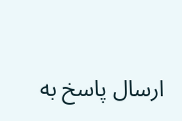ارسال پاسخ به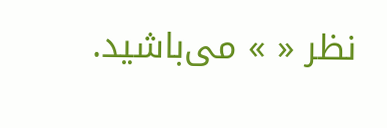نظر « » می‌باشید.